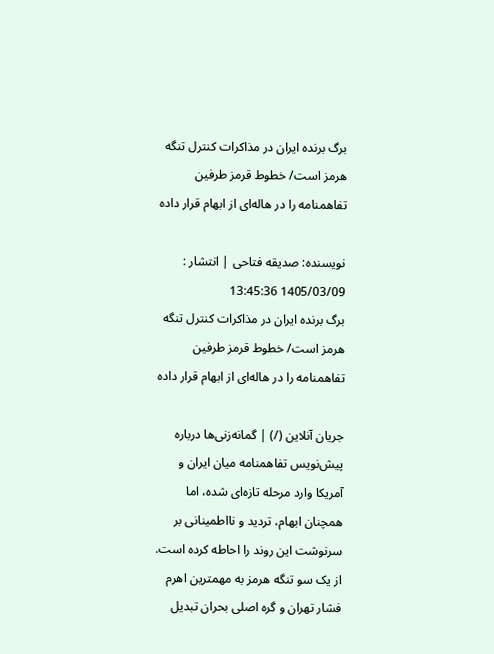برگ برنده ایران در مذاکرات کنترل تنگه هرمز است/ خطوط قرمز طرفین تفاهمنامه را در هاله‌ای از ابهام قرار داده

نویسنده: صدیقه فتاحی | انتشار : 1405/03/09 13:45:36
برگ برنده ایران در مذاکرات کنترل تنگه هرمز است/ خطوط قرمز طرفین تفاهمنامه را در هاله‌ای از ابهام قرار داده

جریان آنلاین (/) | گمانه‌زنی‌ها درباره پیش‌نویس تفاهمنامه میان ایران و آمریکا وارد مرحله تازه‌ای شده، اما همچنان ابهام، تردید و نااطمینانی بر سرنوشت این روند را احاطه کرده است. از یک سو تنگه هرمز به مهمترین اهرم فشار تهران و گره اصلی بحران تبدیل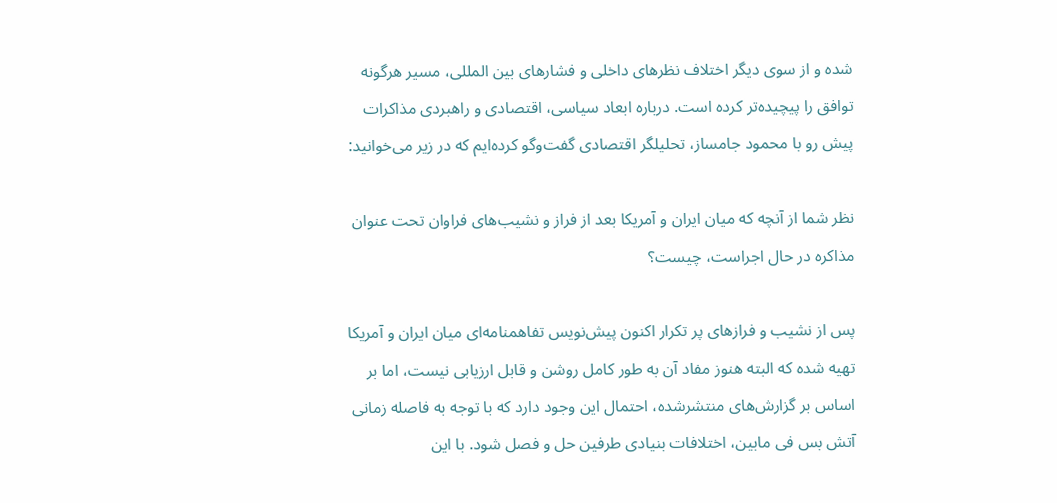شده و از سوی دیگر اختلاف نظرهای داخلی و فشارهای بین المللی، مسیر هرگونه توافق را پیچیده‌تر کرده است. درباره ابعاد سیاسی، اقتصادی و راهبردی مذاکرات پیش رو با محمود جامساز، تحلیلگر اقتصادی گفت‌و‌گو کرده‌ایم که در زیر می‌خوانید:

نظر شما از آنچه که میان ایران و آمریکا بعد از فراز و نشیب‌های فراوان تحت عنوان مذاکره در حال اجراست، چیست؟

پس از نشیب و فرازهای پر تکرار اکنون پیش‌نویس تفاهمنامه‌ای میان ایران و آمریکا تهیه شده که البته هنوز مفاد آن به طور کامل روشن و قابل ارزیابی نیست، اما بر اساس بر گزارش‌های منتشرشده، احتمال این وجود دارد که با توجه به فاصله زمانی آتش بس فی مابین، اختلافات بنیادی طرفین حل و فصل شود. با این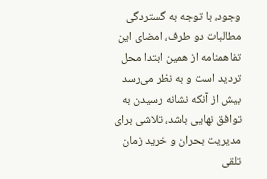وجود، با توجه به گستردگی مطالبات دو طرف، امضای این تفاهمنامه از همین ابتدا محل تردید است و به نظر می‌رسد بیش از آنکه نشانه رسیدن به توافق نهایی باشد، تلاشی برای مدیریت بحران و خرید زمان تلقی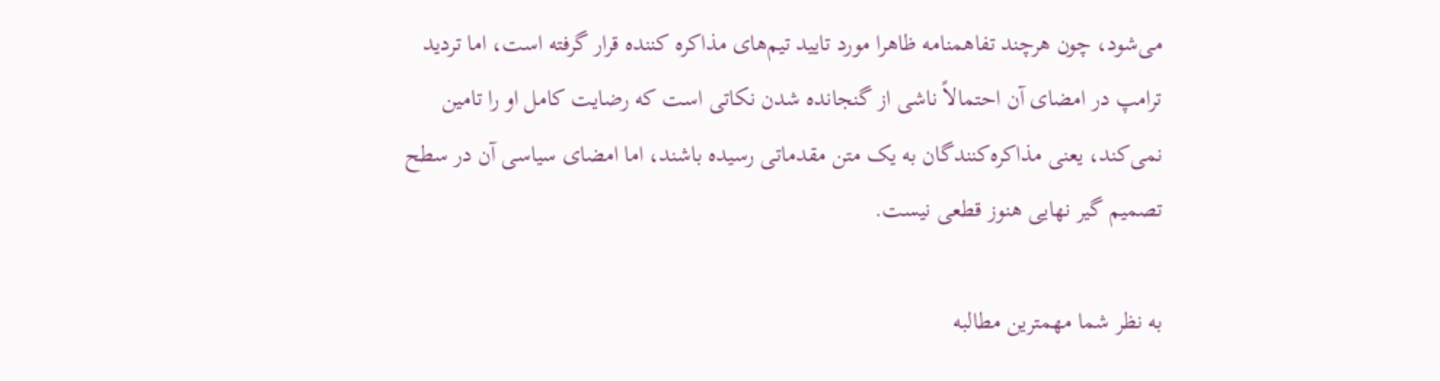می‌شود، چون هرچند تفاهمنامه ظاهرا مورد تایید تیم‌های مذاکره کننده قرار گرفته است، اما تردید ترامپ در امضای آن احتمالاً ناشی از گنجانده شدن نکاتی است که رضایت کامل او را تامین نمی‌کند، یعنی مذاکره‌کنندگان به یک متن مقدماتی رسیده باشند، اما امضای سیاسی آن در سطح تصمیم گیر نهایی هنوز قطعی نیست.

به نظر شما مهمترین مطالبه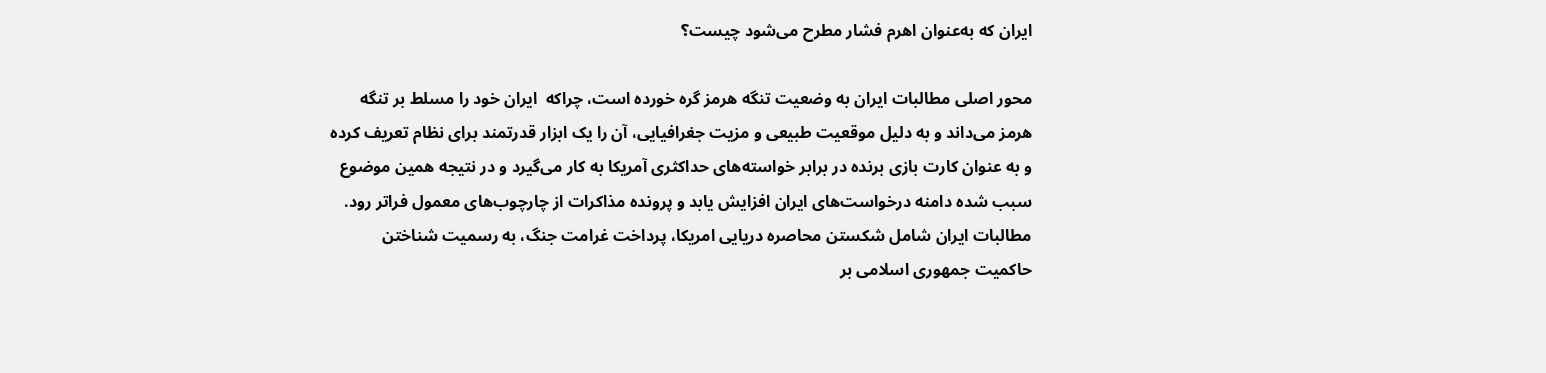ایران که به‌عنوان اهرم فشار مطرح می‌شود چیست؟

محور اصلی مطالبات ایران به وضعیت تنگه هرمز گره خورده است، چراکه  ایران خود را مسلط بر تنگه هرمز می‌داند و به دلیل موقعیت طبیعی و مزیت جغرافیایی، آن را یک ابزار قدرتمند برای نظام تعریف کرده و به عنوان کارت بازی برنده در برابر خواسته‌های حداکثری آمریکا به کار می‌گیرد و در نتیجه همین موضوع سبب شده دامنه درخواست‌های ایران افزایش یابد و پرونده مذاکرات از چارچوب‌های معمول فراتر رود.  مطالبات ایران شامل شکستن محاصره دریایی امریکا، پرداخت غرامت جنگ، به رسمیت شناختن حاکمیت جمهوری اسلامی بر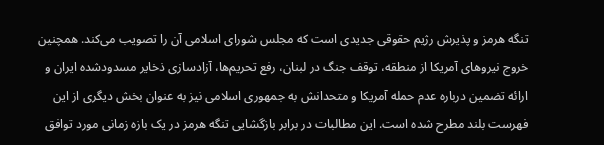تنگه هرمز و پذیرش رژیم حقوقی جدیدی است که مجلس شورای اسلامی آن را تصویب می‌کند. همچنین خروج نیروهای آمریکا از منطقه، توقف جنگ در لبنان، رفع تحریم‌ها، آزادسازی ذخایر مسدودشده ایران و ارائه تضمین درباره عدم حمله آمریکا و متحدانش به جمهوری اسلامی نیز به عنوان بخش دیگری از این فهرست بلند مطرح شده است. این مطالبات در برابر بازگشایی تنگه هرمز در یک بازه زمانی مورد توافق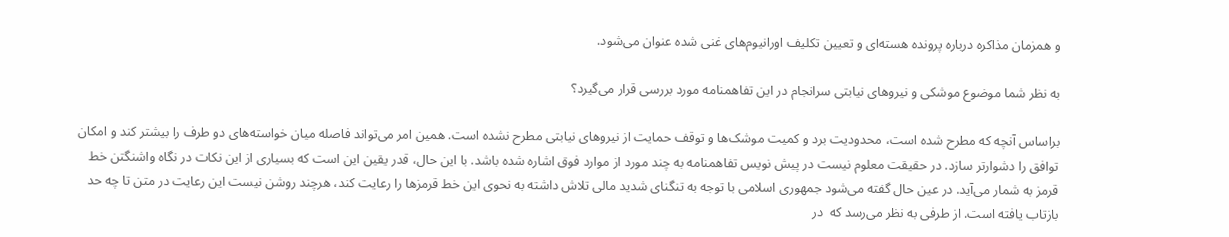و همزمان مذاکره درباره پرونده هسته‌ای و تعیین تکلیف اورانیوم‌های غنی شده عنوان می‌شود.

به نظر شما موضوع موشکی و نیروهای نیابتی سرانجام در این تفاهمنامه مورد بررسی قرار می‌گیرد؟

بر‌اساس آنچه که مطرح شده است، محدودیت برد و کمیت موشک‌ها و توقف حمایت از نیروهای نیابتی مطرح نشده است. همین امر می‌تواند فاصله میان خواسته‌های دو طرف را بیشتر کند و امکان توافق را دشوارتر سازد. در حقیقت معلوم نیست در پیش نویس تفاهمنامه به چند مورد از موارد فوق اشاره شده باشد. با این حال، قدر یقین این است که بسیاری از این نکات در نگاه واشنگتن خط قرمز به شمار می‌آید. در عین حال گفته می‌شود جمهوری اسلامی با توجه به تنگنای شدید مالی تلاش داشته به نحوی این خط قرمزها را رعایت کند، هرچند روشن نیست این رعایت در متن تا چه حد بازتاب یافته است. از طرفی به نظر می‌رسد که  در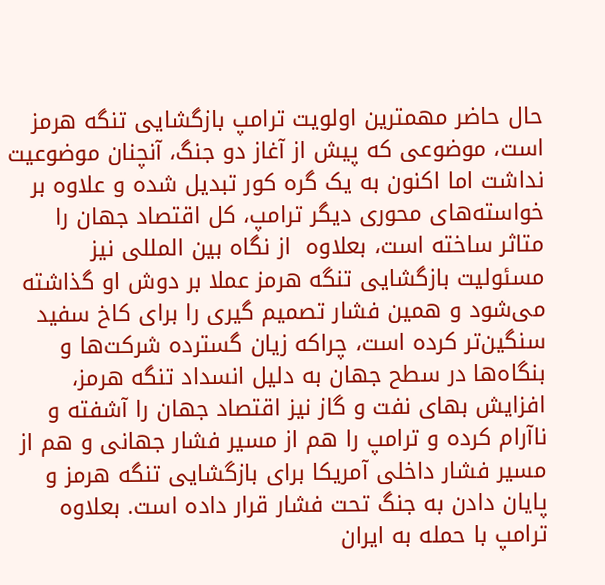حال حاضر مهمترین اولویت ترامپ بازگشایی تنگه هرمز است، موضوعی که پیش از آغاز دو جنگ، آنچنان موضوعیت نداشت اما اکنون به یک گره کور تبدیل شده و علاوه بر خواسته‌های محوری دیگر ترامپ، کل اقتصاد جهان را متاثر ساخته است، بعلاوه  از نگاه بین المللی نیز مسئولیت بازگشایی تنگه هرمز عملا بر دوش او گذاشته می‌شود و همین فشار تصمیم گیری را برای کاخ سفید سنگین‌تر کرده است، چراکه زیان گسترده شرکت‌ها و بنگاه‌ها در سطح جهان به دلیل انسداد تنگه هرمز، افزایش بهای نفت و گاز نیز اقتصاد جهان را آشفته و ناآرام کرده و ترامپ را هم از مسیر فشار جهانی و هم از مسیر فشار داخلی آمریکا برای بازگشایی تنگه هرمز و پایان دادن به جنگ تحت فشار قرار داده است. بعلاوه ترامپ با حمله به ایران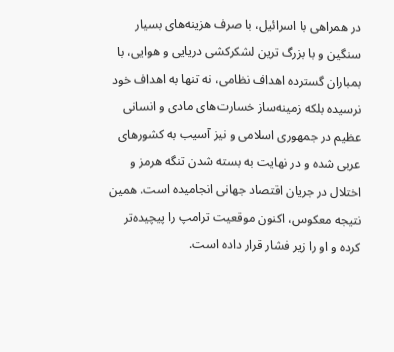در همراهی با اسرائیل، با صرف هزینه‌های بسیار سنگین و با بزرگ ترین لشکرکشی دریایی و هوایی، با بمباران گسترده اهداف نظامی، نه تنها به اهداف خود نرسیده بلکه زمینه‌ساز خسارت‌های مادی و انسانی عظیم در جمهوری اسلامی و نیز آسیب به کشورهای عربی شده و در نهایت به بسته شدن تنگه هرمز و اختلال در جریان اقتصاد جهانی انجامیده است. همین نتیجه معکوس، اکنون موقعیت ترامپ را پیچیده‌تر کرده و او را زیر فشار قرار داده است.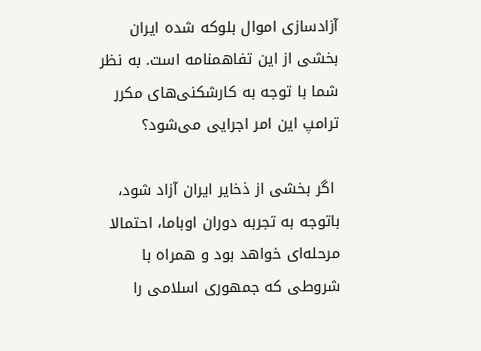آزادسازی اموال بلوکه شده ایران بخشی از این تفاهمنامه است. به نظر شما با توجه به کارشکنی‌های مکرر ترامپ این امر اجرایی می‌شود؟

 اگر بخشی از ذخایر ایران آزاد شود، باتوجه به تجربه دوران اوباما، احتمالا مرحله‌ای خواهد بود و همراه با شروطی که جمهوری اسلامی را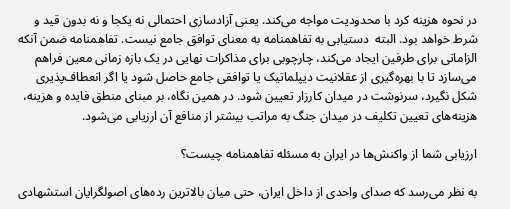در نحوه هزینه کرد با محدودیت مواجه می‌کند. یعنی آزادسازی احتمالی نه یکجا و نه بدون قید و شرط خواهد بود. البته  دستیابی به تفاهمنامه به معنای توافق جامع نیست. تفاهمنامه ضمن آنکه الزاماتی برای طرفین ایجاد می‌کند، چارچوبی برای مذاکرات نهایی در یک بازه زمانی معین فراهم می‌سازد تا با بهره‌گیری از عقلانیت دیپلماتیک یا توافقی جامع حاصل شود یا اگر انعطاف‌پذیری شکل نگیرد، سرنوشت در میدان کارزار تعیین شود. در همین نگاه، بر مبنای منطق فایده و هزینه، هزینه‌های تعیین تکلیف در میدان جنگ به مراتب بیشتر از منافع آن ارزیابی می‌شود.

ارزیابی شما از واکنش‌ها در ایران به مسئله تفاهمنامه چیست؟

به نظر می‌رسد که صدای واحدی از داخل ایران، حتی میان بالاترین رده‌های اصولگرایان استشهادی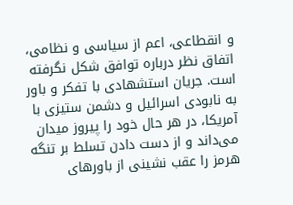و انقطاعی، اعم از سیاسی و نظامی، اتفاق نظر درباره توافق شکل نگرفته است. جریان استشهادی با تفکر و باور به نابودی اسرائیل و دشمن ستیزی با آمریکا، در هر حال خود را پیروز میدان می‌داند و از دست دادن تسلط بر تنگه هرمز را عقب نشینی از باورهای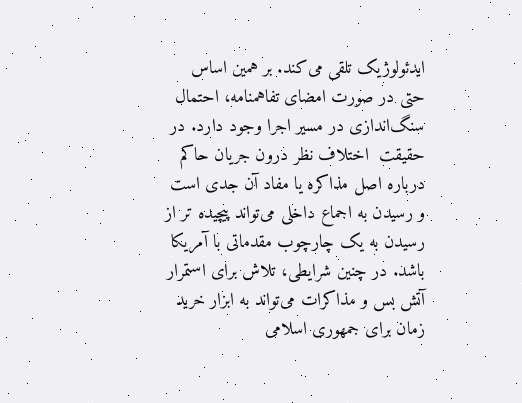ایدئولوژیک تلقی می‌کند. بر همین اساس حتی در صورت امضای تفاهمنامه، احتمال سنگ‌اندازی در مسیر اجرا وجود دارد. در حقیقت  اختلاف نظر درون جریان حاکم درباره اصل مذاکره یا مفاد آن جدی است و رسیدن به اجماع داخلی می‌تواند پیچیده تر از رسیدن به یک چارچوب مقدماتی با آمریکا باشد. در چنین شرایطی، تلاش برای استمرار آتش بس و مذاکرات می‌تواند به ابزار خرید زمان برای جمهوری اسلامی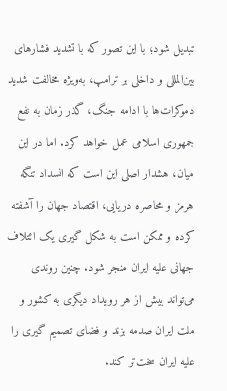تبدیل شود؛ با این تصور که با تشدید فشارهای بین‌المللی و داخلی بر ترامپ، به‌ویژه مخالفت شدید دموکرات‌ها با ادامه جنگ، گذر زمان به نفع جمهوری اسلامی عمل خواهد کرد. اما در این میان، هشدار اصلی این است که انسداد تنگه هرمز و محاصره دریایی، اقتصاد جهان را آشفته کرده و ممکن است به شکل گیری یک ائتلاف جهانی علیه ایران منجر شود. چنین روندی می‌تواند بیش از هر رویداد دیگری به کشور و ملت ایران صدمه بزند و فضای تصمیم گیری را علیه ایران سخت‌تر کند.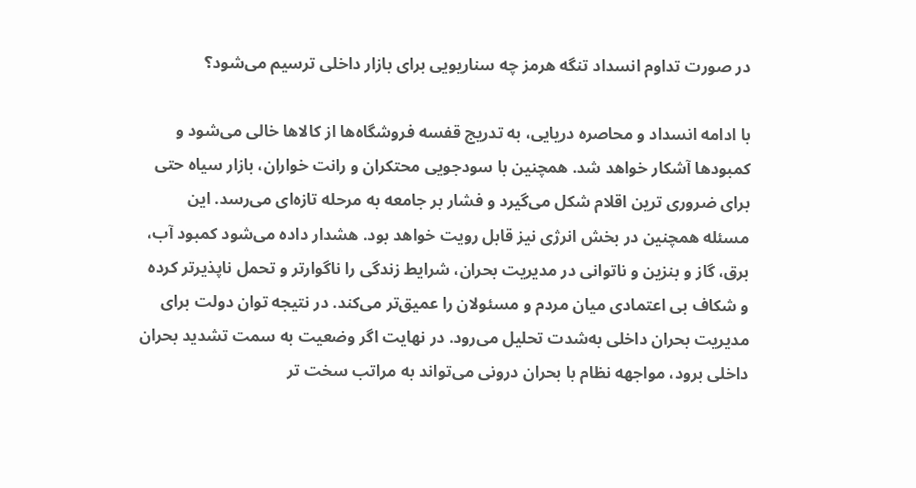در صورت تداوم انسداد تنگه هرمز چه سناریویی برای بازار داخلی ترسیم می‌شود؟

با ادامه انسداد و محاصره دریایی، به تدریج قفسه فروشگاه‌ها از کالاها خالی می‌شود و کمبودها آشکار خواهد شد. همچنین با سودجویی محتکران و رانت خواران، بازار سیاه حتی برای ضروری ترین اقلام شکل می‌گیرد و فشار بر جامعه به مرحله تازه‌ای می‌رسد. این مسئله همچنین در بخش انرژی نیز قابل رویت خواهد بود. هشدار داده می‌شود کمبود آب، برق، گاز و بنزین و ناتوانی در مدیریت بحران، شرایط زندگی را ناگوارتر و تحمل ناپذیرتر کرده و شکاف بی اعتمادی میان مردم و مسئولان را عمیق‌تر می‌کند. در نتیجه توان دولت برای مدیریت بحران داخلی به‌شدت تحلیل می‌رود. در نهایت اگر وضعیت به سمت تشدید بحران داخلی برود، مواجهه نظام با بحران درونی می‌تواند به مراتب سخت تر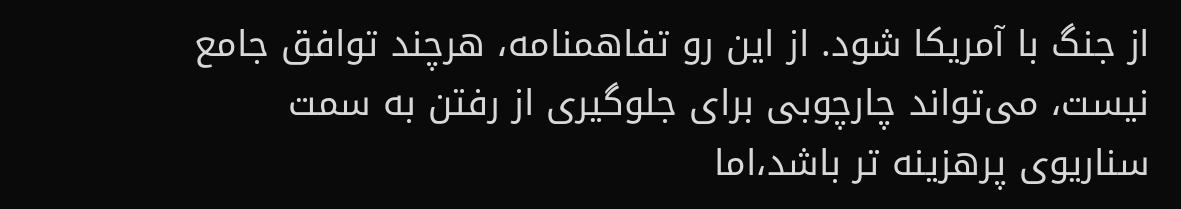از جنگ با آمریکا شود. از این رو تفاهمنامه، هرچند توافق جامع نیست، می‌تواند چارچوبی برای جلوگیری از رفتن به سمت سناریوی پرهزینه تر باشد،اما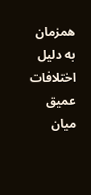همزمان به دلیل اختلافات عمیق میان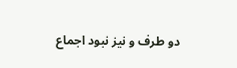دو طرف و نیز نبود اجماع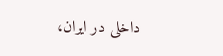داخلی در ایران،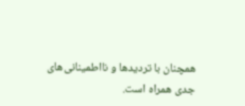همچنان با تردیدها و نااطمینانی‌های جدی همراه است.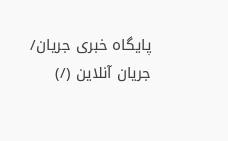پایگاه خبری جریان/ جریان آنلاین (/)